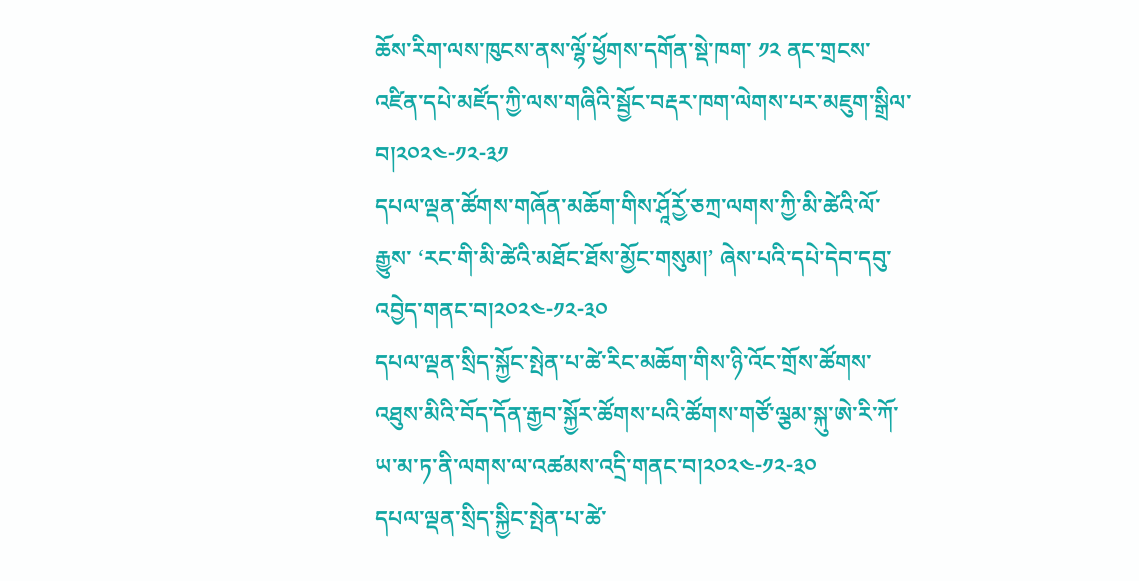ཆོས་རིག་ལས་ཁུངས་ནས་ལྷོ་ཕྱོགས་དགོན་སྡེ་ཁག་ ༡༢ ནང་གྲངས་འཛིན་དཔེ་མཛོད་ཀྱི་ལས་གཞིའི་སྦྱོང་བརྡར་ཁག་ལེགས་པར་མཇུག་སྒྲིལ་བ།༢༠༢༤-༡༢-༣༡
དཔལ་ལྡན་ཚོགས་གཞོན་མཆོག་གིས་ཤཱོརྱོ་ཅཀྲ་ལགས་ཀྱི་མི་ཚེའི་ལོ་རྒྱུས་ ‘རང་གི་མི་ཚེའི་མཐོང་ཐོས་མྱོང་གསུམ།’ ཞེས་པའི་དཔེ་དེབ་དབུ་འབྱེད་གནང་བ།༢༠༢༤-༡༢-༣༠
དཔལ་ལྡན་སྲིད་སྐྱོང་སྤེན་པ་ཚེ་རིང་མཆོག་གིས་ཉི་འོང་གྲོས་ཚོགས་འཐུས་མིའི་བོད་དོན་རྒྱབ་སྐྱོར་ཚོགས་པའི་ཚོགས་གཙོ་ལྕམ་སྐུ་ཨེ་རི་ཀོ་ཡ་མ་ཏ་ནི་ལགས་ལ་འཚམས་འདྲི་གནང་བ།༢༠༢༤-༡༢-༣༠
དཔལ་ལྡན་སྲིད་སྐྱིང་སྤེན་པ་ཚེ་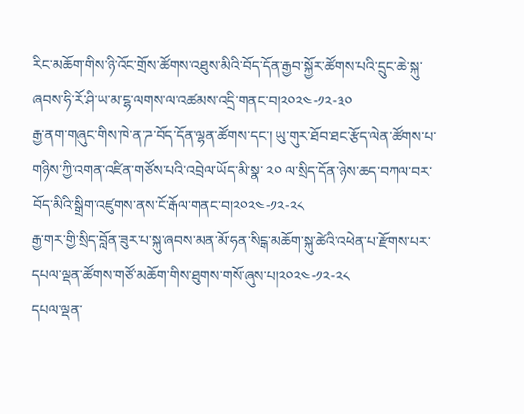རིང་མཆོག་གིས་ཉི་འོང་གྲོས་ཚོགས་འཐུས་མིའི་བོད་དོན་རྒྱབ་སྐྱོར་ཚོགས་པའི་དྲུང་ཆེ་སྐུ་ཞབས་ཧི་རོ་ཤི་ཡ་མ་ངྷ་ལགས་ལ་འཚམས་འདྲི་གནང་བ།༢༠༢༤-༡༢-༣༠
རྒྱ་ནག་གཞུང་གིས་ཁེ་ན་ཌ་བོད་དོན་ལྷན་ཚོགས་དང་། ཡུ་གུར་ཐོབ་ཐང་རྩོད་ལེན་ཚོགས་པ་གཉིས་ཀྱི་འགན་འཛིན་གཙོས་པའི་འབྲེལ་ཡོད་མི་སྣ་ ༢༠ ལ་སྲིད་དོན་ཉེས་ཆད་བཀལ་བར་བོད་མིའི་སྒྲིག་འཛུགས་ནས་ངོ་རྒོལ་གནང་བ།༢༠༢༤-༡༢-༢༨
རྒྱ་གར་གྱི་སྲིད་བློན་ཟུར་པ་སྐུ་ཞབས་མན་མོ་ཧན་སིངྒ་མཆོག་སྐུ་ཚེའི་འཕེན་པ་རྫོགས་པར་དཔལ་ལྡན་ཚོགས་གཙོ་མཆོག་གིས་ཐུགས་གསོ་ཞུས་པ།༢༠༢༤-༡༢-༢༨
དཔལ་ལྡན་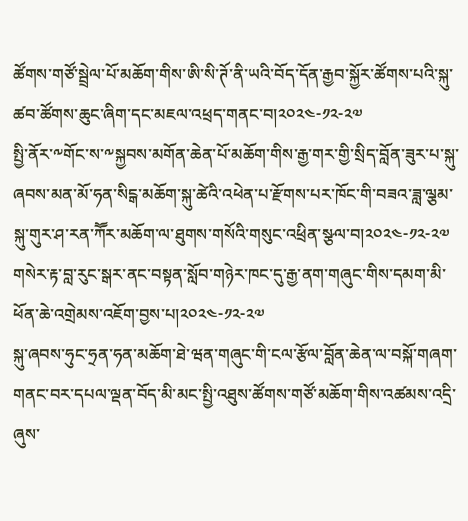ཚོགས་གཙོ་སྦྲེལ་པོ་མཆོག་གིས་ཨི་སི་ཊོ་ནི་ཡའི་བོད་དོན་རྒྱབ་སྐྱོར་ཚོགས་པའི་སྐུ་ཚབ་ཚོགས་ཆུང་ཞིག་དང་མཇལ་འཕྲད་གནང་བ།༢༠༢༤-༡༢-༢༧
སྤྱི་ནོར་༸གོང་ས་༸སྐྱབས་མགོན་ཆེན་པོ་མཆོག་གིས་རྒྱ་གར་གྱི་སྲིད་བློན་ཟུར་པ་སྐུ་ཞབས་མན་མོ་ཧན་སིངྒ་མཆོག་སྐུ་ཚེའི་འཕེན་པ་རྫོགས་པར་ཁོང་གི་བཟའ་ཟླ་ལྕམ་སྐུ་གུར་ཤ་རན་ཀཽར་མཆོག་ལ་ཐུགས་གསོའི་གསུང་འཕྲིན་སྩལ་བ།༢༠༢༤-༡༢-༢༧
གསེར་རྟ་བླ་རུང་སྒར་ནང་བསྟན་སློབ་གཉེར་ཁང་དུ་རྒྱ་ནག་གཞུང་གིས་དམག་མི་ཕོན་ཆེ་འགྲེམས་འཇོག་བྱས་པ།༢༠༢༤-༡༢-༢༧
སྐུ་ཞབས་ཧུང་ཧྲན་ཧན་མཆོག་ཐེ་ཝན་གཞུང་གི་ངལ་རྩོལ་བློན་ཆེན་ལ་བསྐོ་གཞག་གནང་བར་དཔལ་ལྡན་བོད་མི་མང་སྤྱི་འཐུས་ཚོགས་གཙོ་མཆོག་གིས་འཚམས་འདྲི་ཞུས་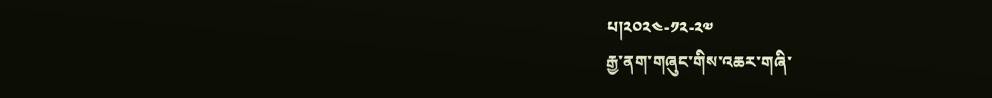པ།༢༠༢༤-༡༢-༢༧
རྒྱ་ནག་གཞུང་གིས་འཆར་གཞི་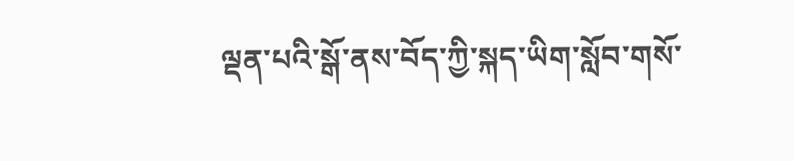ལྡན་པའི་སྒོ་ནས་བོད་ཀྱི་སྐད་ཡིག་སློབ་གསོ་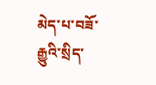མེད་པ་བཟོ་རྒྱུའི་སྲིད་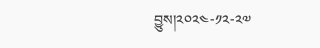བྱུས།༢༠༢༤-༡༢-༢༧